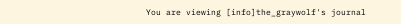You are viewing [info]the_graywolf's journal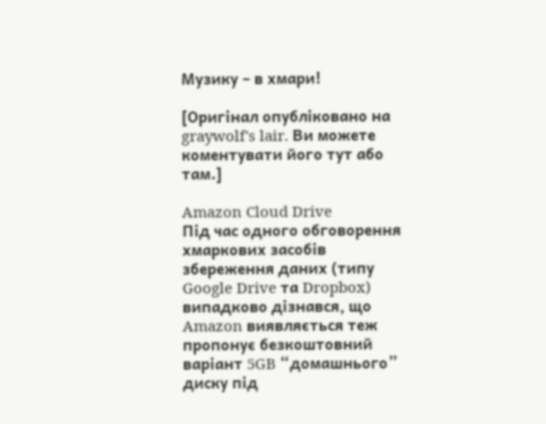Музику – в хмари!

[Оригінал опубліковано на graywolf's lair. Ви можете коментувати його тут або там.]

Amazon Cloud Drive
Під час одного обговорення хмаркових засобів збереження даних (типу Google Drive та Dropbox) випадково дізнався, що Amazon виявляється теж пропонує безкоштовний варіант 5GB “домашнього” диску під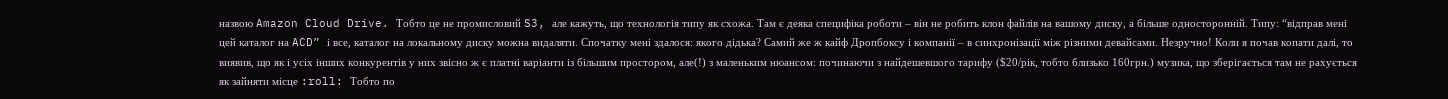назвою Amazon Cloud Drive. Тобто це не промисловий S3, але кажуть, що технологія типу як схожа. Там є деяка специфіка роботи – він не робить клон файлів на вашому диску, а більше односторонній. Типу: “відправ мені цей каталог на ACD” і все, каталог на локальному диску можна видаляти. Спочатку мені здалося: якого дідька? Самий же ж кайф Дропбоксу і компанії – в синхронізації між різними девайсами. Незручно! Коли я почав копати далі, то виявив, що як і усіх інших конкурентів у них звісно ж є платні варіанти із більшим простором, але(!) з маленьким нюансом: починаючи з найдешевшого тарифу ($20/рік, тобто близько 160грн.) музика, що зберігається там не рахується як зайняти місце :roll: Тобто по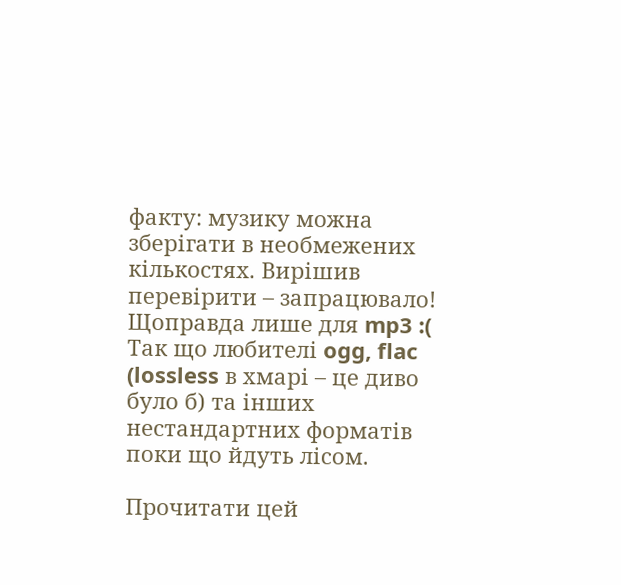факту: музику можна зберігати в необмежених кількостях. Вирішив перевірити – запрацювало! Щоправда лише для mp3 :( Так що любителі ogg, flac (lossless в хмарі – це диво було б) та інших нестандартних форматів поки що йдуть лісом.

Прочитати цей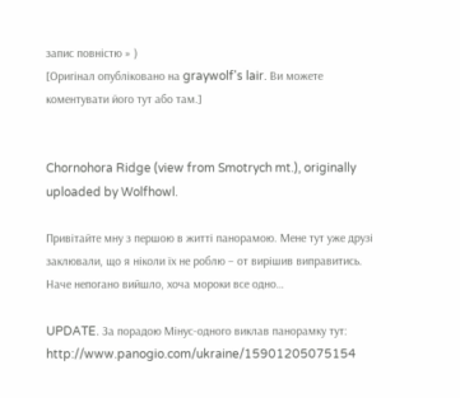запис повністю » )
[Оригінал опубліковано на graywolf's lair. Ви можете коментувати його тут або там.]


Chornohora Ridge (view from Smotrych mt.), originally uploaded by Wolfhowl.

Привітайте мну з першою в житті панорамою. Мене тут уже друзі заклювали, що я ніколи їх не роблю – от вирішив виправитись. Наче непогано вийшло, хоча мороки все одно…

UPDATE. За порадою Мінус-одного виклав панорамку тут: http://www.panogio.com/ukraine/15901205075154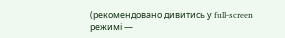(рекомендовано дивитись у full-screen режимі —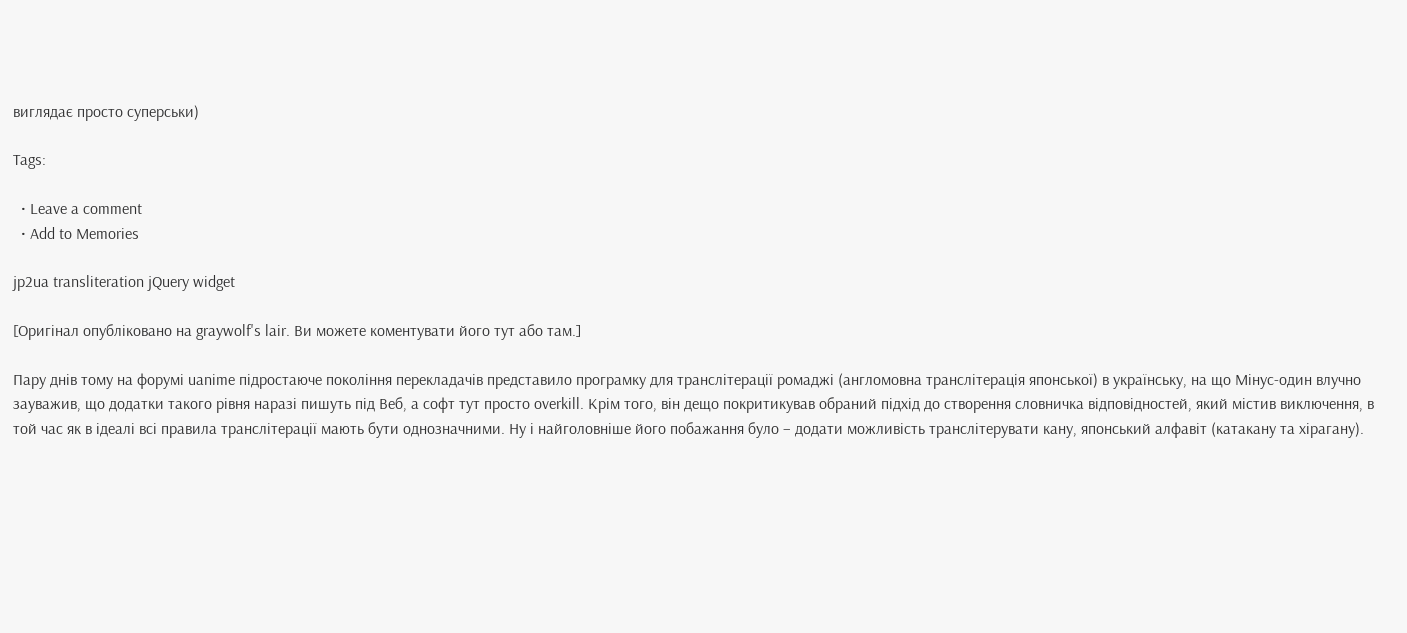виглядає просто суперськи)

Tags:

  • Leave a comment
  • Add to Memories

jp2ua transliteration jQuery widget

[Оригінал опубліковано на graywolf's lair. Ви можете коментувати його тут або там.]

Пару днів тому на форумі uanime підростаюче покоління перекладачів представило програмку для транслітерації ромаджі (англомовна транслітерація японської) в українську, на що Мінус-один влучно зауважив, що додатки такого рівня наразі пишуть під Веб, а софт тут просто overkill. Крім того, він дещо покритикував обраний підхід до створення словничка відповідностей, який містив виключення, в той час як в ідеалі всі правила транслітерації мають бути однозначними. Ну і найголовніше його побажання було – додати можливість транслітерувати кану, японський алфавіт (катакану та хірагану).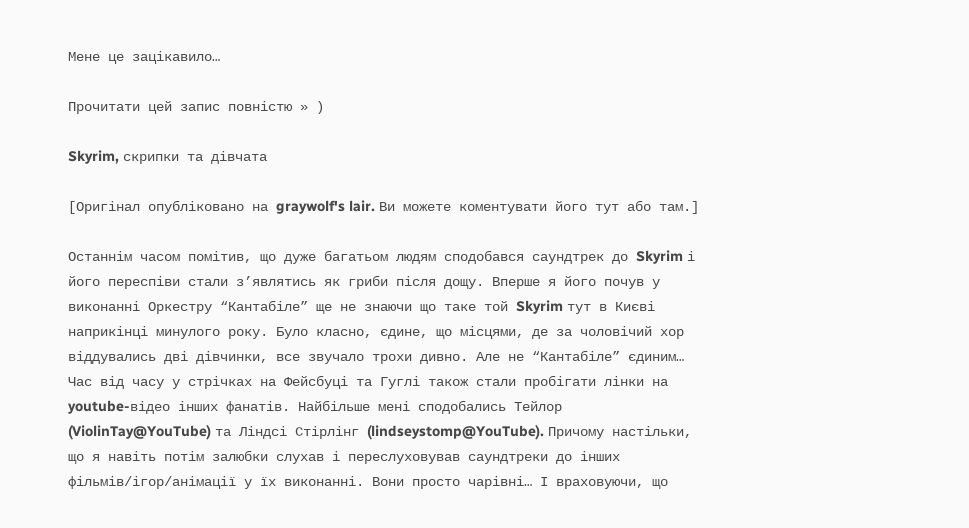Мене це зацікавило…

Прочитати цей запис повністю » )

Skyrim, скрипки та дівчата

[Оригінал опубліковано на graywolf's lair. Ви можете коментувати його тут або там.]

Останнім часом помітив, що дуже багатьом людям сподобався саундтрек до Skyrim і його переспіви стали з’являтись як гриби після дощу. Вперше я його почув у виконанні Оркестру “Кантабіле” ще не знаючи що таке той Skyrim тут в Києві наприкінці минулого року. Було класно, єдине, що місцями, де за чоловічий хор віддувались дві дівчинки, все звучало трохи дивно. Але не “Кантабіле” єдиним… Час від часу у стрічках на Фейсбуці та Гуглі також стали пробігати лінки на youtube-відео інших фанатів. Найбільше мені сподобались Тейлор (ViolinTay@YouTube) та Ліндсі Стірлінг (lindseystomp@YouTube). Причому настільки, що я навіть потім залюбки слухав і переслуховував саундтреки до інших фільмів/ігор/анімації у їх виконанні. Вони просто чарівні… І враховуючи, що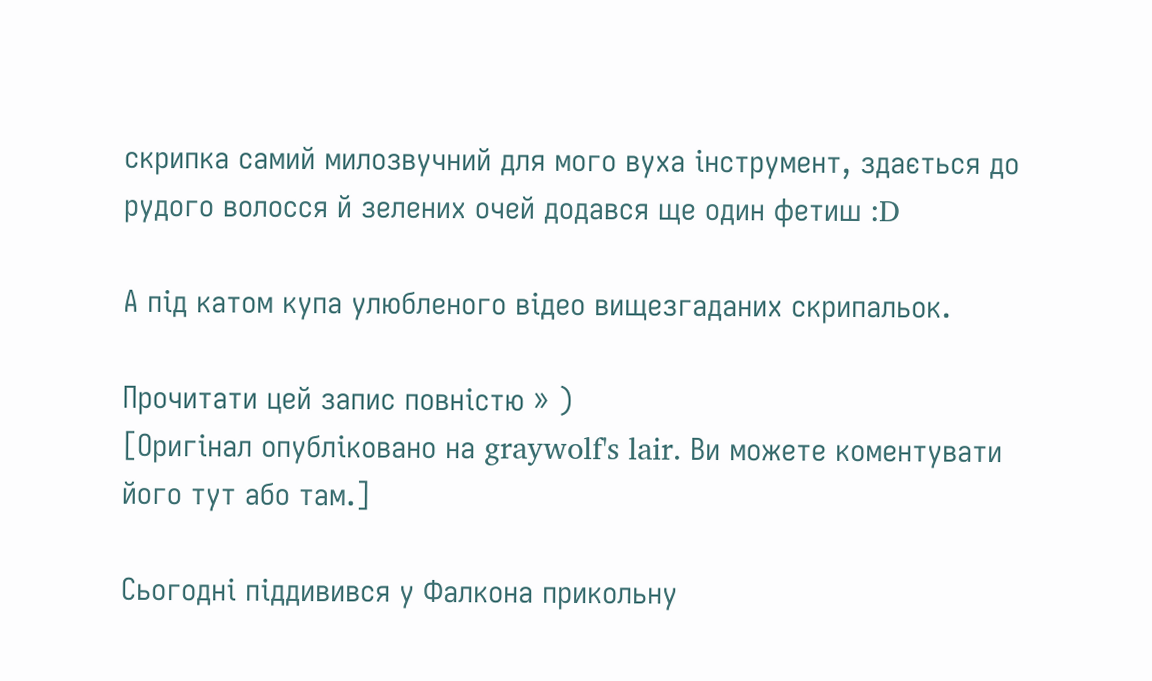скрипка самий милозвучний для мого вуха інструмент, здається до рудого волосся й зелених очей додався ще один фетиш :D

А під катом купа улюбленого відео вищезгаданих скрипальок.

Прочитати цей запис повністю » )
[Оригінал опубліковано на graywolf's lair. Ви можете коментувати його тут або там.]

Сьогодні піддивився у Фалкона прикольну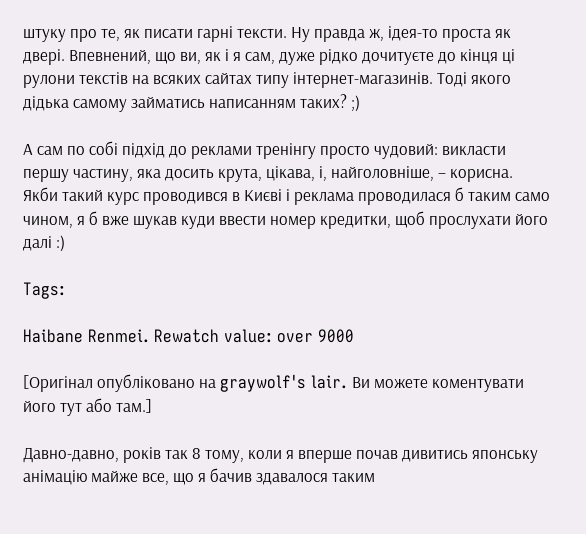штуку про те, як писати гарні тексти. Ну правда ж, ідея-то проста як двері. Впевнений, що ви, як і я сам, дуже рідко дочитуєте до кінця ці рулони текстів на всяких сайтах типу інтернет-магазинів. Тоді якого дідька самому займатись написанням таких? ;)

А сам по собі підхід до реклами тренінгу просто чудовий: викласти першу частину, яка досить крута, цікава, і, найголовніше, – корисна. Якби такий курс проводився в Києві і реклама проводилася б таким само чином, я б вже шукав куди ввести номер кредитки, щоб прослухати його далі :)

Tags:

Haibane Renmei. Rewatch value: over 9000

[Оригінал опубліковано на graywolf's lair. Ви можете коментувати його тут або там.]

Давно-давно, років так 8 тому, коли я вперше почав дивитись японську анімацію майже все, що я бачив здавалося таким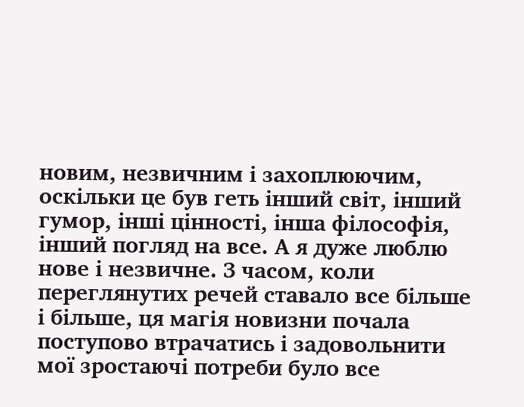новим, незвичним і захоплюючим, оскільки це був геть інший світ, інший гумор, інші цінності, інша філософія, інший погляд на все. А я дуже люблю нове і незвичне. З часом, коли переглянутих речей ставало все більше і більше, ця магія новизни почала поступово втрачатись і задовольнити мої зростаючі потреби було все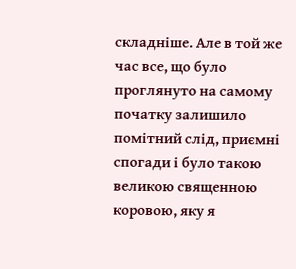складніше. Але в той же час все, що було проглянуто на самому початку залишило помітний слід, приємні спогади і було такою великою священною коровою, яку я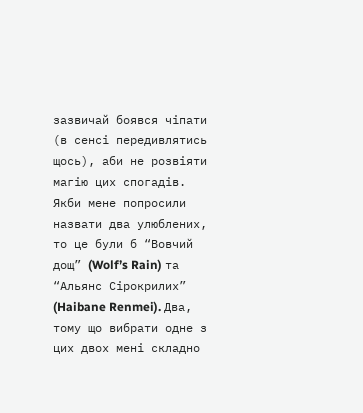зазвичай боявся чіпати (в сенсі передивлятись щось), аби не розвіяти магію цих спогадів. Якби мене попросили назвати два улюблених, то це були б “Вовчий дощ” (Wolf’s Rain) та “Альянс Сірокрилих” (Haibane Renmei). Два, тому що вибрати одне з цих двох мені складно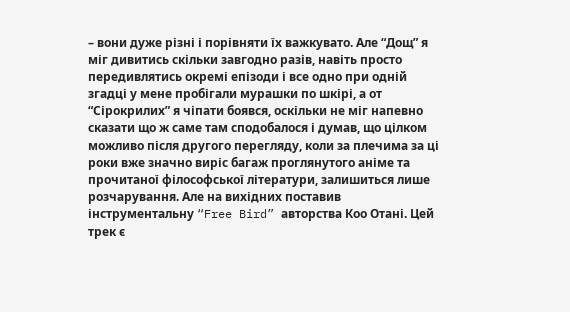– вони дуже різні і порівняти їх важкувато. Але “Дощ” я міг дивитись скільки завгодно разів, навіть просто передивлятись окремі епізоди і все одно при одній згадці у мене пробігали мурашки по шкірі, а от “Сірокрилих” я чіпати боявся, оскільки не міг напевно сказати що ж саме там сподобалося і думав, що цілком можливо після другого перегляду, коли за плечима за ці роки вже значно виріс багаж проглянутого аніме та прочитаної філософської літератури, залишиться лише розчарування. Але на вихідних поставив інструментальну “Free Bird” авторства Коо Отані. Цей трек є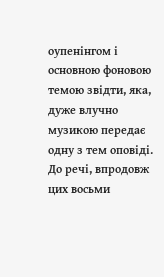оупенінгом і основною фоновою темою звідти, яка, дуже влучно музикою передає одну з тем оповіді. До речі, впродовж цих восьми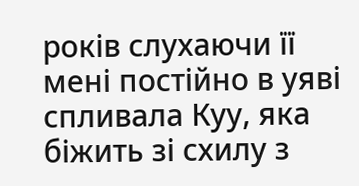років слухаючи її мені постійно в уяві спливала Куу, яка біжить зі схилу з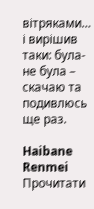вітряками… і вирішив таки: була-не була – скачаю та подивлюсь ще раз.

Haibane Renmei
Прочитати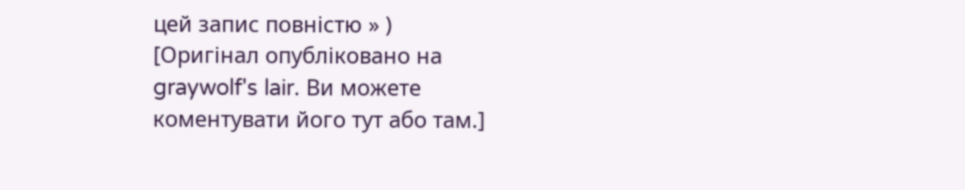цей запис повністю » )
[Оригінал опубліковано на graywolf's lair. Ви можете коментувати його тут або там.]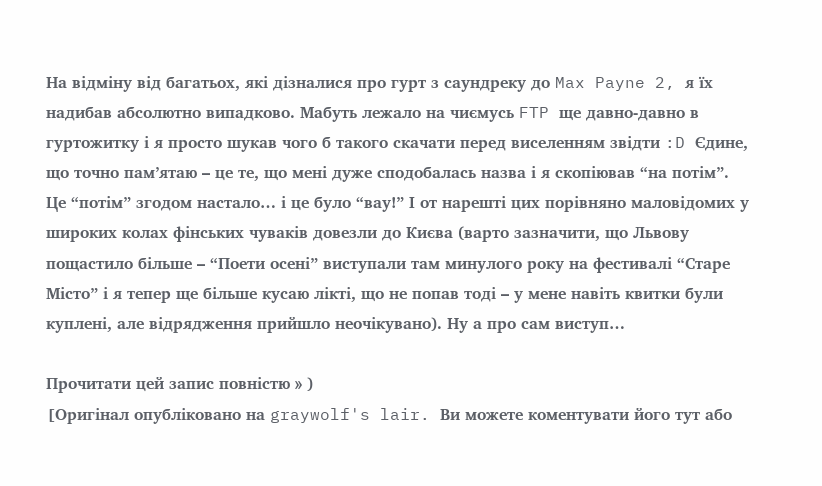На відміну від багатьох, які дізналися про гурт з саундреку до Max Payne 2, я їх надибав абсолютно випадково. Мабуть лежало на чиємусь FTP ще давно-давно в гуртожитку і я просто шукав чого б такого скачати перед виселенням звідти :D Єдине, що точно пам’ятаю – це те, що мені дуже сподобалась назва і я скопіював “на потім”. Це “потім” згодом настало… і це було “вау!” І от нарешті цих порівняно маловідомих у широких колах фінських чуваків довезли до Києва (варто зазначити, що Львову пощастило більше – “Поети осені” виступали там минулого року на фестивалі “Старе Місто” і я тепер ще більше кусаю лікті, що не попав тоді – у мене навіть квитки були куплені, але відрядження прийшло неочікувано). Ну а про сам виступ…

Прочитати цей запис повністю » )
[Оригінал опубліковано на graywolf's lair. Ви можете коментувати його тут або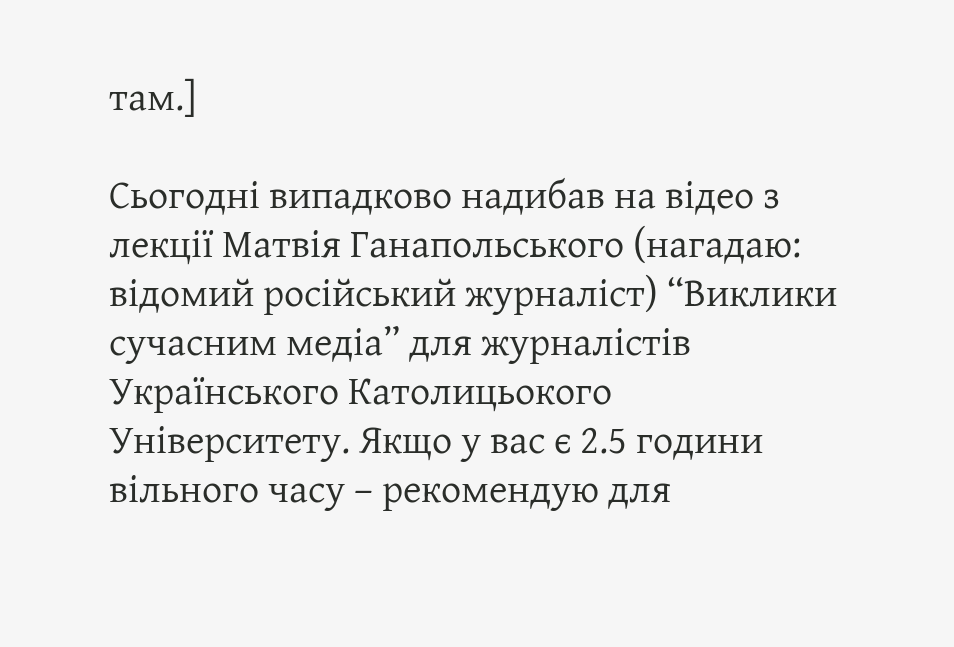там.]

Сьогодні випадково надибав на відео з лекції Матвія Ганапольського (нагадаю: відомий російський журналіст) “Виклики сучасним медіа” для журналістів Українського Католицьокого Університету. Якщо у вас є 2.5 години вільного часу – рекомендую для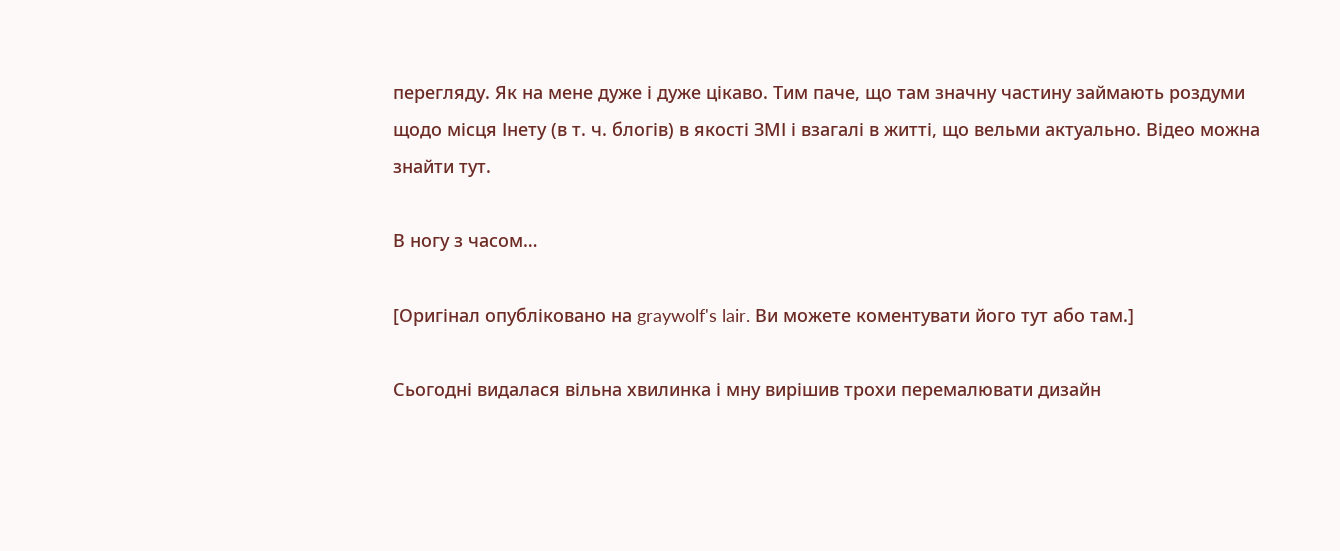перегляду. Як на мене дуже і дуже цікаво. Тим паче, що там значну частину займають роздуми щодо місця Інету (в т. ч. блогів) в якості ЗМІ і взагалі в житті, що вельми актуально. Відео можна знайти тут.

В ногу з часом…

[Оригінал опубліковано на graywolf's lair. Ви можете коментувати його тут або там.]

Сьогодні видалася вільна хвилинка і мну вирішив трохи перемалювати дизайн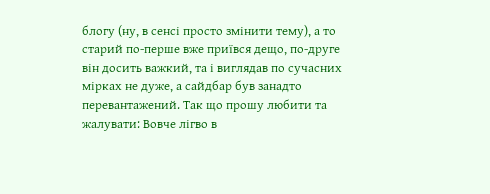блогу (ну, в сенсі просто змінити тему), а то старий по-перше вже приївся дещо, по-друге він досить важкий, та і виглядав по сучасних мірках не дуже, а сайдбар був занадто перевантажений. Так що прошу любити та жалувати: Вовче лігво в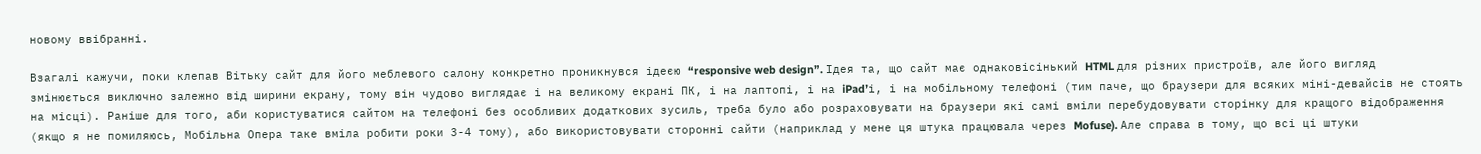новому ввібранні.

Взагалі кажучи, поки клепав Вітьку сайт для його меблевого салону конкретно проникнувся ідеєю “responsive web design”. Ідея та, що сайт має однаковісінький HTML для різних пристроїв, але його вигляд змінюється виключно залежно від ширини екрану, тому він чудово виглядає і на великому екрані ПК, і на лаптопі, і на iPad’і, і на мобільному телефоні (тим паче, що браузери для всяких міні-девайсів не стоять на місці). Раніше для того, аби користуватися сайтом на телефоні без особливих додаткових зусиль, треба було або розраховувати на браузери які самі вміли перебудовувати сторінку для кращого відображення (якщо я не помиляюсь, Мобільна Опера таке вміла робити роки 3-4 тому), або використовувати сторонні сайти (наприклад у мене ця штука працювала через Mofuse). Але справа в тому, що всі ці штуки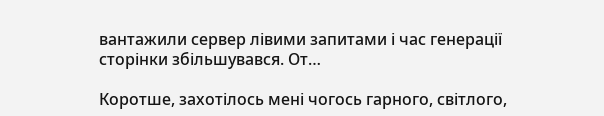вантажили сервер лівими запитами і час генерації сторінки збільшувався. От…

Коротше, захотілось мені чогось гарного, світлого,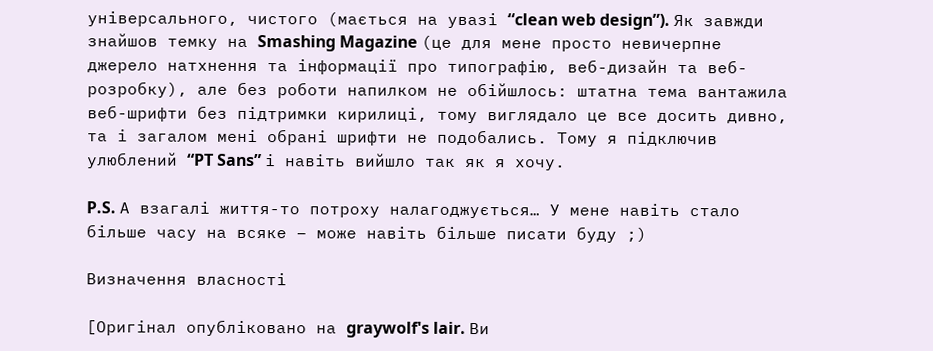універсального, чистого (мається на увазі “clean web design”). Як завжди знайшов темку на Smashing Magazine (це для мене просто невичерпне джерело натхнення та інформації про типографію, веб-дизайн та веб-розробку), але без роботи напилком не обійшлось: штатна тема вантажила веб-шрифти без підтримки кирилиці, тому виглядало це все досить дивно, та і загалом мені обрані шрифти не подобались. Тому я підключив улюблений “PT Sans” і навіть вийшло так як я хочу.

P.S. А взагалі життя-то потроху налагоджується… У мене навіть стало більше часу на всяке – може навіть більше писати буду ;)

Визначення власності

[Оригінал опубліковано на graywolf's lair. Ви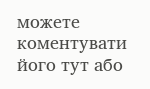можете коментувати його тут або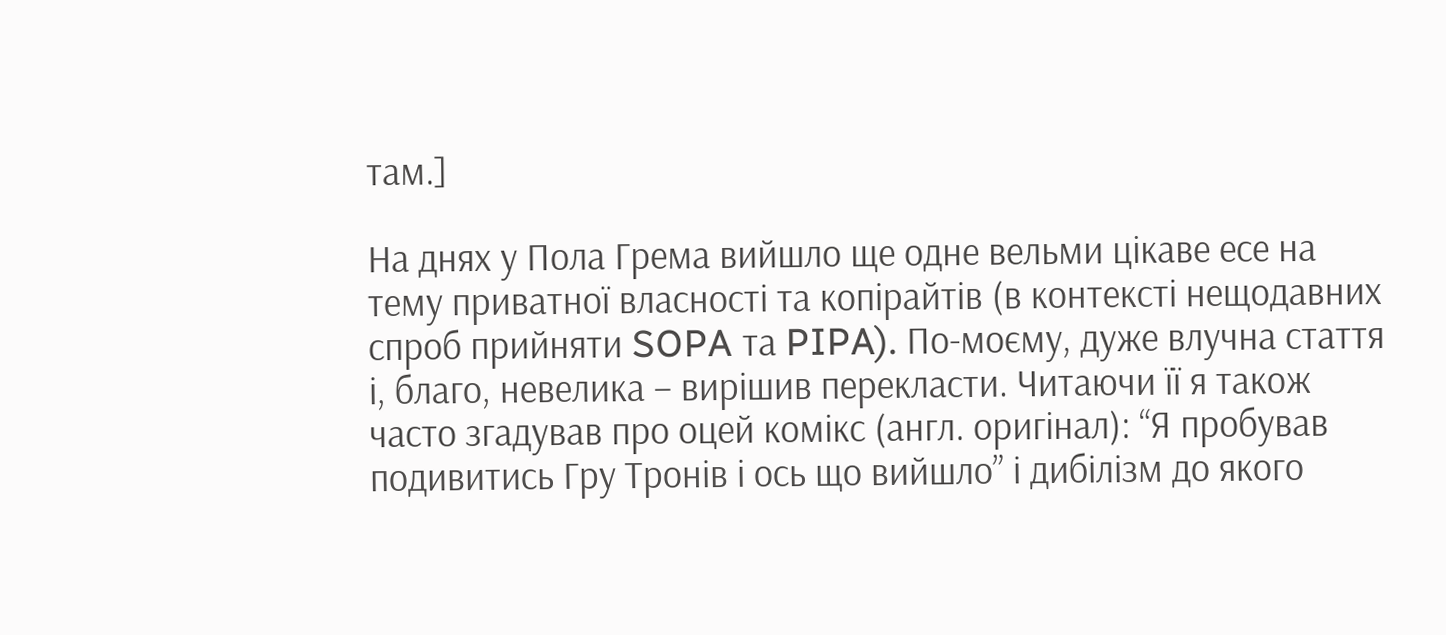там.]

На днях у Пола Грема вийшло ще одне вельми цікаве есе на тему приватної власності та копірайтів (в контексті нещодавних спроб прийняти SOPA та PIPA). По-моєму, дуже влучна стаття і, благо, невелика – вирішив перекласти. Читаючи її я також часто згадував про оцей комікс (англ. оригінал): “Я пробував подивитись Гру Тронів і ось що вийшло” і дибілізм до якого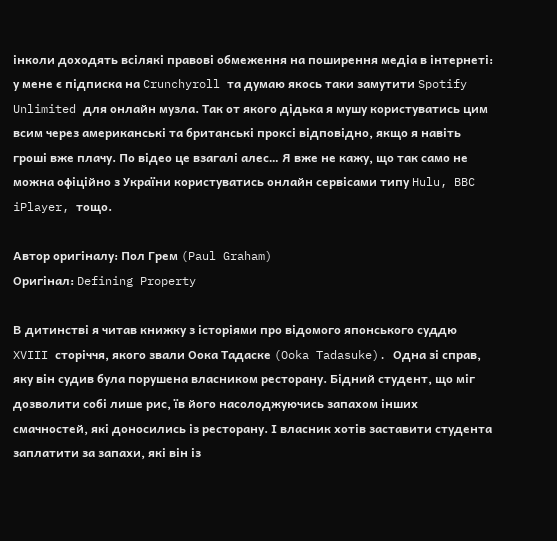інколи доходять всілякі правові обмеження на поширення медіа в інтернеті: у мене є підписка на Crunchyroll та думаю якось таки замутити Spotify Unlimited для онлайн музла. Так от якого дідька я мушу користуватись цим всим через американські та британські проксі відповідно, якщо я навіть гроші вже плачу. По відео це взагалі алес… Я вже не кажу, що так само не можна офіційно з України користуватись онлайн сервісами типу Hulu, BBC iPlayer, тощо.

Автор оригіналу: Пол Грем (Paul Graham)
Оригінал: Defining Property

В дитинстві я читав книжку з історіями про відомого японського суддю XVIII сторіччя, якого звали Оока Тадаске (Ooka Tadasuke). Одна зі справ, яку він судив була порушена власником ресторану. Бідний студент, що міг дозволити собі лише рис, їв його насолоджуючись запахом інших смачностей, які доносились із ресторану. І власник хотів заставити студента заплатити за запахи, які він із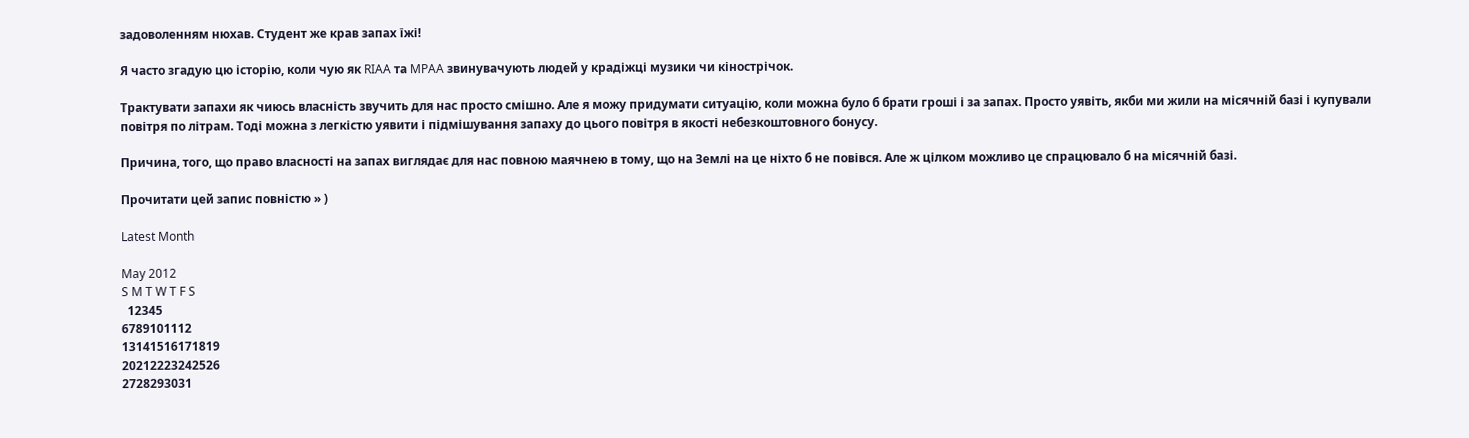задоволенням нюхав. Студент же крав запах їжі!

Я часто згадую цю історію, коли чую як RIAA та MPAA звинувачують людей у крадіжці музики чи кінострічок.

Трактувати запахи як чиюсь власність звучить для нас просто смішно. Але я можу придумати ситуацію, коли можна було б брати гроші і за запах. Просто уявіть, якби ми жили на місячній базі і купували повітря по літрам. Тоді можна з легкістю уявити і підмішування запаху до цього повітря в якості небезкоштовного бонусу.

Причина, того, що право власності на запах виглядає для нас повною маячнею в тому, що на Землі на це ніхто б не повівся. Але ж цілком можливо це спрацювало б на місячній базі.

Прочитати цей запис повністю » )

Latest Month

May 2012
S M T W T F S
  12345
6789101112
13141516171819
20212223242526
2728293031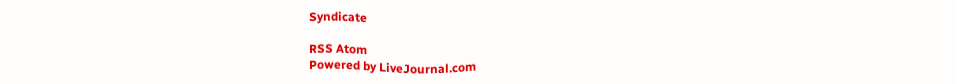Syndicate

RSS Atom
Powered by LiveJournal.com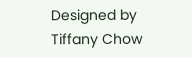Designed by Tiffany Chow